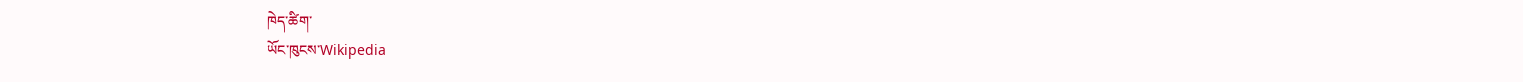ཁེད་ཚིག་
ཡོང་ཁུངས་Wikipedia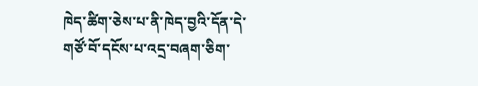ཁེད་ཚིག་ཅེས་པ་ནི་ཁེད་བྱའི་དོན་དེ་གཙོ་བོ་དངོས་པ་འདྲ་བཞག་ཅིག་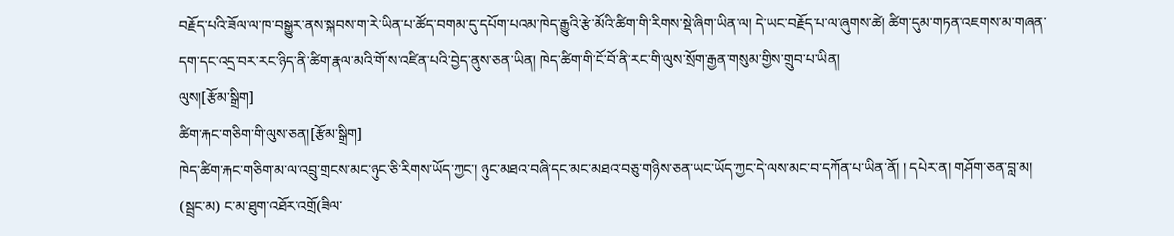བརྗོད་པའི་ཟོལ་ལ་ཁ་བསྒྱུར་ནས་སྐབས་ག་རེ་ཡིན་པ་ཚོད་བགམ་དུ་དཔོག་པའམ་ཁེད་རྒྱུའི་རྩེ་མོའི་ཚིག་གི་རིགས་སྡེ་ཞིག་ཡིན་ལ། དེ་ཡང་བརྗོད་པ་ལ་ཞུགས་ཚེ། ཚིག་དུམ་གཏན་འཇགས་མ་གཞན་དག་དང་འདྲ་བར་རང་ཉིད་ནི་ཚིག་རྣལ་མའི་གོ་ས་འཛིན་པའི་བྱེད་ནུས་ཅན་ཡིན། ཁེད་ཚིག་གི་ངོ་བོ་ནི་རང་གི་ལུས་སྲོག་རྒྱན་གསུམ་གྱིས་གྲུབ་པ་ཡིན།
ལུས།[རྩོམ་སྒྲིག]
ཚིག་རྐང་གཅིག་གི་ལུས་ཅན།[རྩོམ་སྒྲིག]
ཁེད་ཚིག་རྐང་གཅིག་མ་ལ་འབྲུ་གྲངས་མང་ཉུང་ཅི་རིགས་ཡོད་ཀྱང་། ཉུང་མཐའ་བཞི་དང་མང་མཐའ་བཅུ་གཉིས་ཅན་ཡང་ཡོད་ཀྱང་དེ་ལས་མང་བ་དཀོན་པ་ཡིན་ནོ། ། དཔེར་ན། གཤོག་ཅན་བླ་མ། (སྦྲང་མ) ང་མ་ཐུག་འཐོར་འགྲོ(ཟིལ་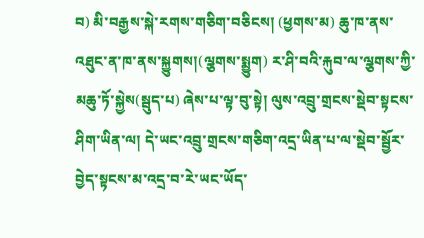བ) མི་བརྒྱས་སྐེ་རགས་གཅིག་བཅིངས། (ཕྱགས་མ) ཆུ་ཁ་ནས་འཐུང་ན་ཁ་ནས་སྐྱུགས།(ལྕགས་སྨྱུག) ར་ཤི་བའི་རྐུབ་ལ་ལྕགས་ཀྱི་མཆུ་ཏོ་སྐྱེས(སྦུད་པ) ཞེས་པ་ལྟ་བུ་སྟེ། ལུས་འབྲུ་གྲངས་སྡེབ་སྟངས་ཤིག་ཡིན་ལ། དེ་ཡང་འབྲུ་གྲངས་གཅིག་འདྲ་ཡིན་པ་ལ་སྡེབ་སྦྱོར་བྱེད་སྟངས་མ་འདྲ་བ་རེ་ཡང་ཡོད་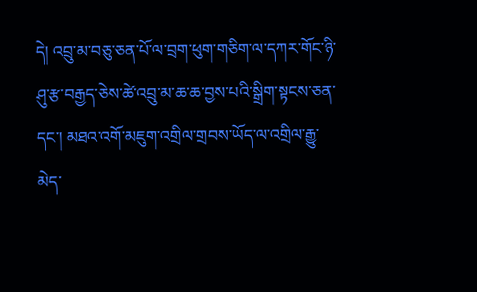དེ། འབྲུ་མ་བཅུ་ཅན་པོ་ལ་བྲག་ཕུག་གཅིག་ལ་དཀར་གོང་ཉི་ཤུ་རྩ་བརྒྱད་ཅེས་ཚེ་འབྲུ་མ་ཆ་ཆ་བྱས་པའི་སྒྲིག་སྟངས་ཅན་དང་། མཐའ་འགོ་མཇུག་འགྲིལ་གྲབས་ཡོད་ལ་འགྲིལ་རྒྱུ་མེད་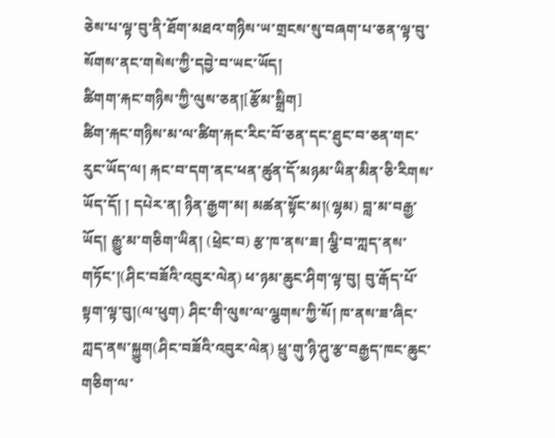ཅེས་པ་ལྟ་བུ་ནི་ཐོག་མཐའ་གཉིས་ཡ་གྲངས་སུ་བཞག་པ་ཅན་ལྟ་བུ་སོགས་ནང་གསེས་ཀྱི་དབྱེ་བ་ཡང་ཡོད།
ཚིགག་རྐང་གཉིས་ཀྱི་ལུས་ཅན།[རྩོམ་སྒྲིག]
ཚིག་རྐང་གཉིས་མ་ལ་ཚིག་རྐང་རིང་བོ་ཅན་དང་ཐུང་བ་ཅན་གང་རུང་ཡོད་ལ། རྐང་བ་དག་ནང་ཕན་ཚུན་དོ་མཉམ་ཡིན་མིན་ཅི་རིགས་ཡོད་དོ། ། དཔེར་ན། ཉིན་རྒྱག་མ། མཚན་སྟོང་མ།(ལྷམ) བླ་མ་བརྒྱ་ཡོད། རྒྱུ་མ་གཅིག་ཡིན། (ཕྲེང་བ) རྩ་ཁ་ནས་ཟ། ལྕི་བ་ཀླད་ནས་གཏོང་།(ཤིང་བཟོའི་འབུར་ལེན) ཕ་ཉམ་ཆུང་ཤིག་ལྟ་བུ། བུ་རྒོད་པོ་སྟག་ལྟ་བུ།(ལ་ཕུག) ཤིང་གི་ལུས་ལ་ལྕགས་ཀྱི་སོ། ཁ་ནས་ཟ་ཞིང་ཀླད་ནས་སྐྱུག(ཤིང་བཟོའི་འབུར་ལེན) ཕྲུ་གུ་ཉི་ཤུ་རྩ་བརྒྱད་ཁང་ཆུང་གཅིག་ལ་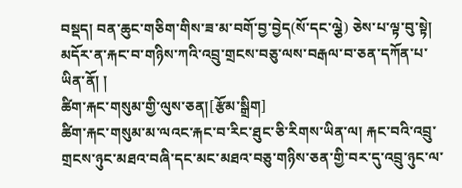བསྡད། བན་ཆུང་གཅིག་གིས་ཟ་མ་བགོ་བྱ་བྱེད(སོ་དང་ལྕེ) ཅེས་པ་ལྟ་བུ་སྟེ། མདོར་ན་རྐང་བ་གཉིས་ཀའི་འབྲུ་གྲངས་བཅུ་ལས་བརྒལ་བ་ཅན་དཀོན་པ་ཡིན་ནོ། །
ཚིག་རྐང་གསུམ་གྱི་ལུས་ཅན།[རྩོམ་སྒྲིག]
ཚིག་རྐང་གསུམ་མ་ལའང་རྐང་བ་རིང་ཐུང་ཅི་རིགས་ཡིན་ལ། རྐང་བའི་འབྲུ་གྲངས་ཉུང་མཐའ་བཞི་དང་མང་མཐའ་བཅུ་གཉིས་ཅན་གྱི་བར་དུ་འབྲུ་ཉུང་ལ་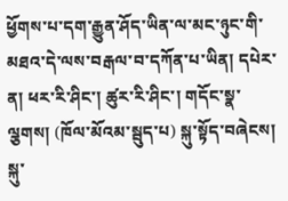ཕྱོགས་པ་དག་རྒྱུན་ཤོད་ཡིན་ལ་མང་ཉུང་གི་མཐའ་དེ་ལས་བརྒལ་བ་དཀོན་པ་ཡིན། དཔེར་ན། ཕར་རི་ཤིང་། ཚུར་རི་ཤིང་། གདོང་སྣ་ལྕགས། (ཁོལ་མོའམ་སྦུད་པ) སྐུ་སྟོད་བཞེངས། སྐུ་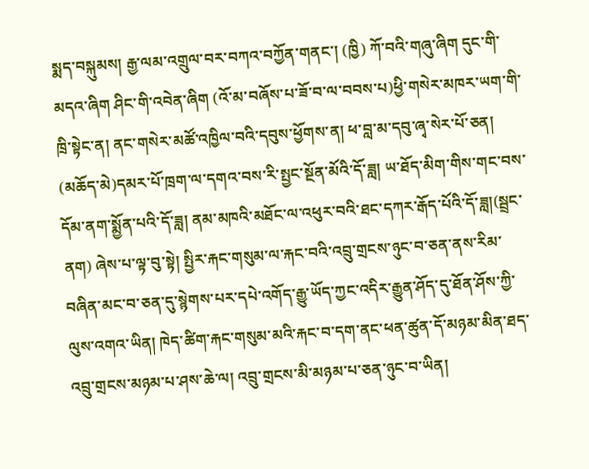སྨད་བསྐུམས། རྒྱ་ལམ་འགྲུལ་བར་བཀའ་བཀྱོན་གནང་། (ཁྱི) ཀོ་བའི་གཞུ་ཞིག དུང་གི་མདའ་ཞིག ཤིང་གི་འབེན་ཞིག (འོ་མ་བཞོས་པ་ཟོ་བ་ལ་བབས་པ)ཕྱི་གསེར་མཁར་ཡག་གི་ཁྲི་སྟེང་ན། ནང་གསེར་མཚོ་འཁྱིལ་བའི་དབུས་ཕྱོགས་ན། ཕ་བླ་མ་དབུ་ཞྭ་སེར་པོ་ཅན། (མཆོད་མེ)དམར་པོ་ཁྲག་ལ་དགའ་བས་རི་སྤྱང་སྔོན་མོའི་དོ་ཟླ། ཡ་ཐོད་མིག་གིས་གང་བས་དོམ་ནག་སྨྱོན་པའི་དོ་ཟླ། ནམ་མཁའི་མཐོང་ལ་འཕུར་བའི་ཐང་དཀར་རྒོད་པོའི་དོ་ཟླ།(སྦྲང་ནག) ཞེས་པ་ལྟ་བུ་སྟེ། སྤྱིར་རྐང་གསུམ་ལ་རྐང་བའི་འབྲུ་གྲངས་ཉུང་བ་ཅན་ནས་རིམ་བཞིན་མང་བ་ཅན་དུ་སྙེགས་པར་དཔེ་འགོད་རྒྱུ་ཡོད་ཀྱང་འདིར་རྒྱུན་ཤོད་དུ་ཐོན་ཤོས་ཀྱི་ལུས་འགའ་ཡིན། ཁེད་ཚིག་རྐང་གསུམ་མའི་རྐང་བ་དག་ནང་ཕན་ཚུན་དོ་མཉམ་མིན་ཐད་འབྲུ་གྲངས་མཉམ་པ་ཤས་ཆེ་ལ། འབྲུ་གྲངས་མི་མཉམ་པ་ཅན་ཉུང་བ་ཡིན།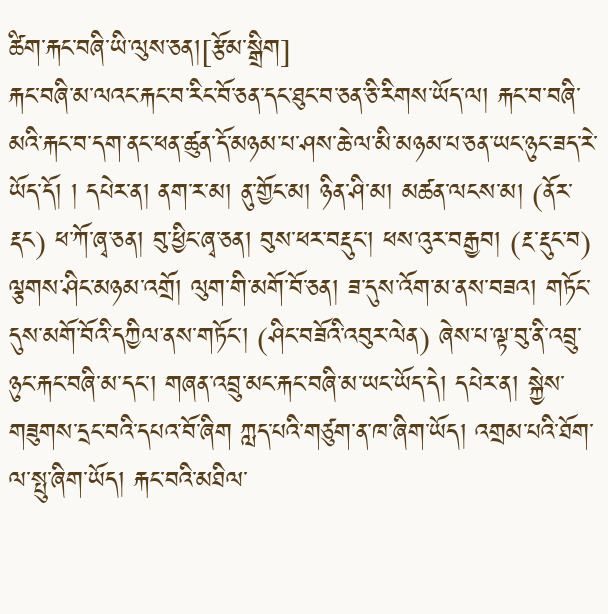ཚིག་རྐང་བཞི་ཡི་ལུས་ཅན།[རྩོམ་སྒྲིག]
རྐང་བཞི་མ་ལའང་རྐང་བ་རིང་བོ་ཅན་དང་ཐུང་བ་ཅན་ཅི་རིགས་ཡོད་ལ། རྐང་བ་བཞི་མའི་རྐང་བ་དག་ནང་ཕན་ཚུན་དོ་མཉམ་པ་ཤས་ཆེ་ལ་མི་མཉམ་པ་ཅན་ཡང་ཉུང་ཟད་རེ་ཡོད་དོ། ། དཔེར་ན། ནག་ར་མ། ནུ་གྱོང་མ། ཉིན་ཤི་མ། མཚན་ལངས་མ། (ནོར་རྡང) ཕ་ཀོ་ཞྭ་ཅན། བུ་ཕྱིང་ཞྭ་ཅན། བུས་ཕར་བརྡུང་། ཕས་འུར་བརྒྱབ། (རྔ་རྡུང་བ) ལྕགས་ཤིང་མཉམ་འགྲོ། ལུག་གི་མགོ་བོ་ཅན། ཟ་དུས་འོག་མ་ནས་བཟའ། གཏོང་དུས་མགོ་བོའི་དཀྱིལ་ནས་གཏོང་། (ཤིང་བཟོའི་འབུར་ལེན) ཞེས་པ་ལྟ་བུ་ནི་འབྲུ་ཉུང་རྐང་བཞི་མ་དང་། གཞན་འབྲུ་མང་རྐང་བཞི་མ་ཡང་ཡོད་དེ། དཔེར་ན། སྐྱེས་གཟུགས་དྲང་བའི་དཔའ་བོ་ཞིག ཀླད་པའི་གཙུག་ན་ཁ་ཞིག་ཡོད། འགྲམ་པའི་ཐོག་ལ་སྤུ་ཞིག་ཡོད། རྐང་བའི་མཐིལ་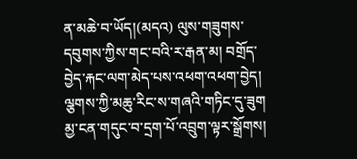ན་མཆེ་བ་ཡོད།(མདའ) ལུས་གཟུགས་དབུགས་ཀྱིས་གང་བའི་ར་རྒན་མ། བགྲོད་བྱེད་རྐང་ལག་མེད་པས་འཕག་འཕག་བྱེད། ལྕགས་ཀྱི་མཆུ་རིང་ས་གཞའི་གཏིང་དུ་ཟུག མྱ་ངན་གདུང་བ་དྲག་པོ་འབྲུག་ལྟར་སྒྲོགས།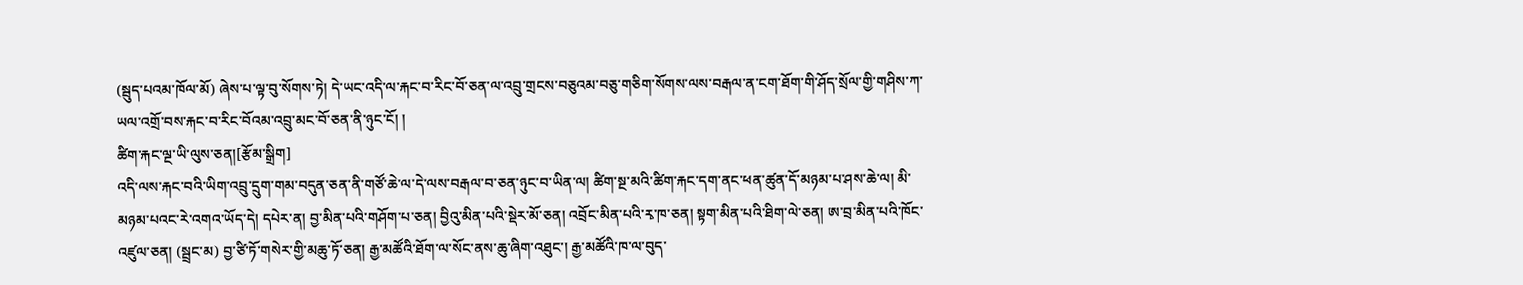(སྦུད་པའམ་ཁོལ་མོ) ཞེས་པ་ལྟ་བུ་སོགས་ཏེ། དེ་ཡང་འདི་ལ་རྐང་བ་རིང་བོ་ཅན་ལ་འབྲུ་གྲངས་བཅུའམ་བཅུ་གཅིག་སོགས་ལས་བརྒལ་ན་ངག་ཐོག་གི་ཤོད་སྲོལ་གྱི་གཤིས་ཀ་ཡལ་འགྲོ་བས་རྐང་བ་རིང་བོའམ་འབྲུ་མང་བོ་ཅན་ནི་ཉུང་ངོ། །
ཚིག་རྐང་ལྔ་ཡི་ལུས་ཅན།[རྩོམ་སྒྲིག]
འདི་ལས་རྐང་བའི་ཡིག་འབྲུ་དྲུག་གམ་བདུན་ཅན་ནི་གཙོ་ཆེ་ལ་དེ་ལས་བརྒལ་བ་ཅན་ཉུང་བ་ཡིན་ལ། ཚིག་སྔ་མའི་ཚིག་རྐང་དག་ནང་ཕན་ཚུན་དོ་མཉམ་པ་ཤས་ཆེ་ལ། མི་མཉམ་པའང་རེ་འགའ་ཡོད་དེ། དཔེར་ན། བྱ་མིན་པའི་གཤོག་པ་ཅན། བྱིའུ་མིན་པའི་སྡེར་མོ་ཅན། འབྲོང་མིན་པའི་རྭ་ཁ་ཅན། སྟག་མིན་པའི་ཐིག་ལེ་ཅན། ཨ་བྲ་མིན་པའི་ཁོང་འཛུལ་ཅན། (སྦྲང་མ) བྱ་ཙི་ཏོ་གསེར་གྱི་མཆུ་ཏོ་ཅན། རྒྱ་མཚོའི་ཐོག་ལ་སོང་ནས་ཆུ་ཞིག་འཐུང་། རྒྱ་མཚོའི་ཁ་ལ་བུད་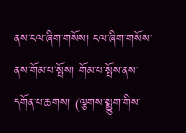ནས་ངལ་ཞིག་གསོས། ངལ་ཞིག་གསོས་ནས་གོམ་པ་སྤོས། གོམ་པ་སྤོས་ནས་དགོན་པ་ཆགས། (ལྕགས་སྨྱུག་གིས་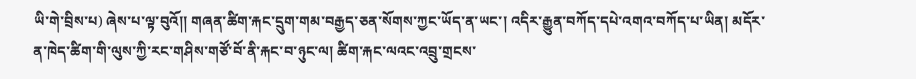ཡི་གེ་བྲིས་པ) ཞེས་པ་ལྟ་བུའོ།། གཞན་ཚིག་རྐང་དྲུག་གམ་བརྒྱད་ཅན་སོགས་ཀྱང་ཡོད་ན་ཡང་། འདིར་རྒྱུན་བཀོད་དཔེ་འགའ་བཀོད་པ་ཡིན། མདོར་ན་ཁེད་ཚིག་གི་ལུས་ཀྱི་རང་གཤིས་གཙོ་བོ་ནི་རྐང་བ་ཉུང་ལ། ཚིག་རྐང་ལའང་འབྲུ་གྲངས་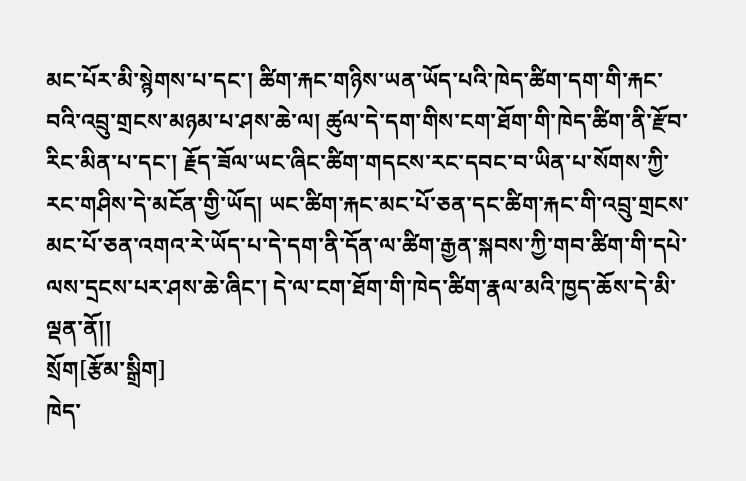མང་པོར་མི་སྙེགས་པ་དང་། ཚིག་རྐང་གཉིས་ཡན་ཡོད་པའི་ཁེད་ཚིག་དག་གི་རྐང་བའི་འབྲུ་གྲངས་མཉམ་པ་ཤས་ཆེ་ལ། ཚུལ་དེ་དག་གིས་ངག་ཐོག་གི་ཁེད་ཚིག་ནི་རྫོབ་རིང་མིན་པ་དང་། རྗོད་ཟོལ་ཡང་ཞིང་ཚིག་གདངས་རང་དབང་བ་ཡིན་པ་སོགས་ཀྱི་རང་གཤིས་དེ་མངོན་གྱི་ཡོད། ཡང་ཚིག་རྐང་མང་པོ་ཅན་དང་ཚིག་རྐང་གི་འབྲུ་གྲངས་མང་པོ་ཅན་འགའ་རེ་ཡོད་པ་དེ་དག་ནི་དོན་ལ་ཚིག་རྒྱན་སྐབས་ཀྱི་གབ་ཚིག་གི་དཔེ་ལས་དྲངས་པར་ཤས་ཆེ་ཞིང་། དེ་ལ་ངག་ཐོག་གི་ཁེད་ཚིག་རྣལ་མའི་ཁྱད་ཆོས་དེ་མི་ལྡན་ནོ།།
སྲོག[རྩོམ་སྒྲིག]
ཁེད་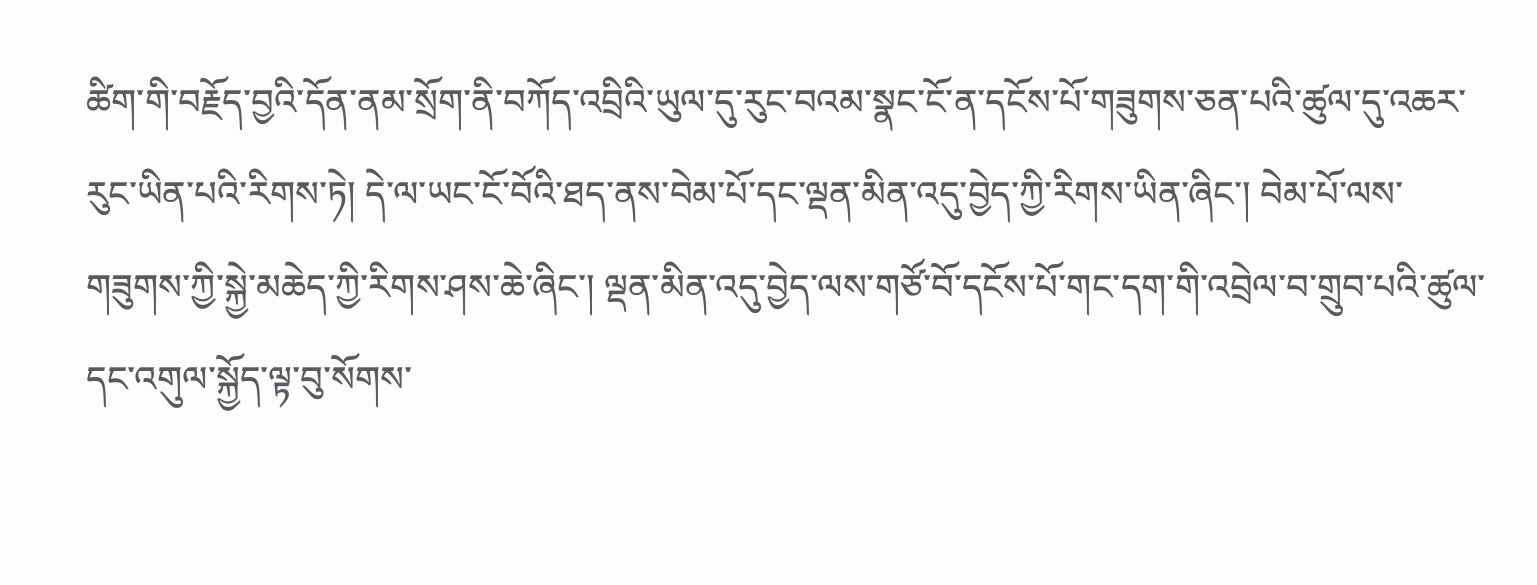ཚིག་གི་བརྗོད་བྱའི་དོན་ནམ་སྲོག་ནི་བཀོད་འབྲིའི་ཡུལ་དུ་རུང་བའམ་སྣང་ངོ་ན་དངོས་པོ་གཟུགས་ཅན་པའི་ཚུལ་དུ་འཆར་རུང་ཡིན་པའི་རིགས་ཏེ། དེ་ལ་ཡང་ངོ་བོའི་ཐད་ནས་བེམ་པོ་དང་ལྡན་མིན་འདུ་བྱེད་ཀྱི་རིགས་ཡིན་ཞིང་། བེམ་པོ་ལས་གཟུགས་ཀྱི་སྐྱེ་མཆེད་ཀྱི་རིགས་ཤས་ཆེ་ཞིང་། ལྡན་མིན་འདུ་བྱེད་ལས་གཙོ་བོ་དངོས་པོ་གང་དག་གི་འབྲེལ་བ་གྲུབ་པའི་ཚུལ་དང་འགུལ་སྐྱོད་ལྟ་བུ་སོགས་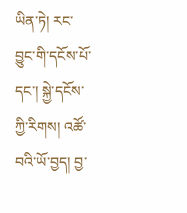ཡིན་ཏེ། རང་བྱུང་གི་དངོས་པོ་དང་། སྐྱེ་དངོས་ཀྱི་རིགས། འཚོ་བའི་ཡོ་བྱད། བྱ་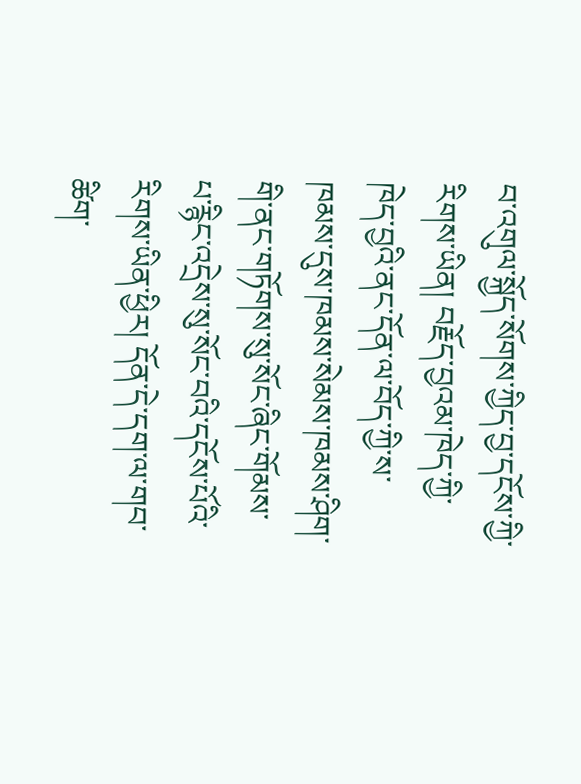བ་འགུལ་སྐྱོད་སོགས་ཀྱིད་བྱ་དངོས་ཀྱི་རིགས་ཡིན། བརྗོད་བྱའམ་ཁེད་ཀྱི་ཁེད་བྱའི་ནང་དོན་ལ་བོད་ཀྱི་ས་ཁམས་དུས་ཁམས་སེམས་ཁམས་ཤིག་གི་ནང་གཏོགས་སུ་སོང་ཞིང་གོམས་པ་རྙིང་འདྲེས་སུ་སོང་བའི་དངོས་པོའི་རིགས་ཡིན་ཕྱིར། དོན་དེ་དག་ལ་གབ་ཚིག་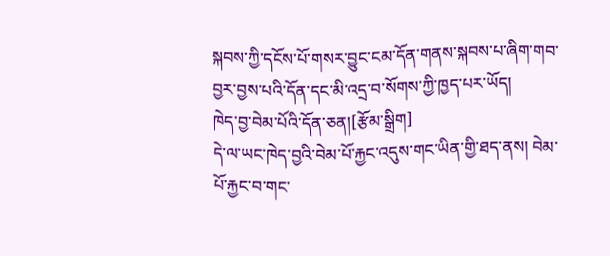སྐབས་ཀྱི་དངོས་པོ་གསར་བྱུང་ངམ་དོན་གནས་སྐབས་པ་ཞིག་གབ་བྱར་བྱས་པའི་དོན་དང་མི་འདྲ་བ་སོགས་ཀྱི་ཁྱད་པར་ཡོད།
ཁེད་བྱ་བེམ་པོའི་དོན་ཅན།[རྩོམ་སྒྲིག]
དེ་ལ་ཡང་ཁེད་བྱའི་བེམ་པོ་རྐྱང་འདུས་གང་ཡིན་གྱི་ཐད་ནས། བེམ་པོ་རྐྱང་བ་གང་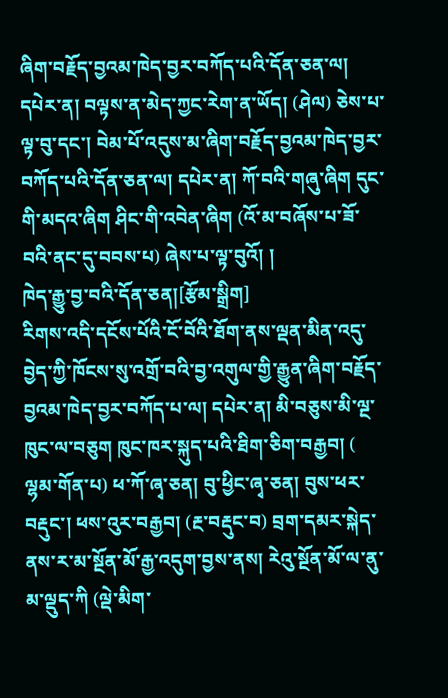ཞིག་བརྗོད་བྱའམ་ཁེད་བྱར་བཀོད་པའི་དོན་ཅན་ལ། དཔེར་ན། བལྟས་ན་མེད་ཀྱང་རེག་ན་ཡོད། (ཤེལ) ཅེས་པ་ལྟ་བུ་དང་། བེམ་པོ་འདུས་མ་ཞིག་བརྗོད་བྱའམ་ཁེད་བྱར་བཀོད་པའི་དོན་ཅན་ལ། དཔེར་ན། ཀོ་བའི་གཞུ་ཞིག དུང་གི་མདའ་ཞིག ཤིང་གི་འབེན་ཞིག (འོ་མ་བཞོས་པ་ཟོ་བའི་ནང་དུ་བབས་པ) ཞེས་པ་ལྟ་བུའོ། །
ཁེད་རྒྱུ་བྱ་བའི་དོན་ཅན།[རྩོམ་སྒྲིག]
རིགས་འདི་དངོས་པོའི་ངོ་བོའི་ཐོག་ནས་ལྡན་མིན་འདུ་བྱེད་ཀྱི་ཁོངས་སུ་འགྲོ་བའི་བྱ་འགུལ་གྱི་རྒྱུན་ཞིག་བརྗོད་བྱའམ་ཁེད་བྱར་བཀོད་པ་ལ། དཔེར་ན། མི་བཅུས་མི་ལྔ་ཁུང་ལ་བཅུག ཁུང་ཁར་སྐུད་པའི་ཐིག་ཅིག་བརྒྱབ། ( ལྷམ་གོན་པ) ཕ་ཀོ་ཞྭ་ཅན། བུ་ཕྱིང་ཞྭ་ཅན། བུས་ཕར་བརྡུང་། ཕས་འུར་བརྒྱབ། (རྔ་བརྡུང་བ) བྲག་དམར་སྐེད་ནས་ར་མ་སྔོན་མོ་རྒྱ་འདུག་བྱས་ནས། རེའུ་སྔོན་མོ་ལ་ནུ་མ་ལྡུད་ཀི (ལྡེ་མིག་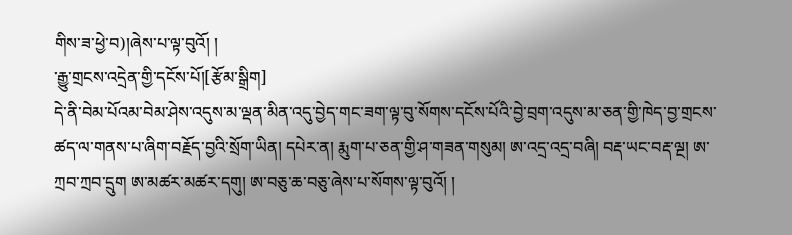གིས་ཟ་ཕྱེ་བ)།ཞེས་པ་ལྟ་བུའོ། །
་རྒྱུ་གྲངས་འདྲེན་གྱི་དངོས་པོ།[རྩོམ་སྒྲིག]
དེ་ནི་བེམ་པོའམ་བེམ་ཤེས་འདུས་མ་ལྡན་མིན་འདུ་བྱེད་གང་ཟག་ལྟ་བུ་སོགས་དངོས་པོའི་བྱེ་བྲག་འདུས་མ་ཅན་གྱི་ཁེད་བྱ་གྲངས་ཚད་ལ་གནས་པ་ཞིག་བརྗོད་བྱའི་སྲོག་ཡིན། དཔེར་ན། རྨུག་པ་ཅན་གྱི་ཤ་གཟན་གསུམ། ཨ་འདྲ་འདྲ་བཞི། བརྡ་ཡང་བརྡ་ལྔ། ཨ་ཀྲབ་ཀྲབ་དྲུག ཨ་མཚར་མཚར་དགུ། ཨ་བཅུ་ཆ་བཅུ་ཞེས་པ་སོགས་ལྟ་བུའོ། །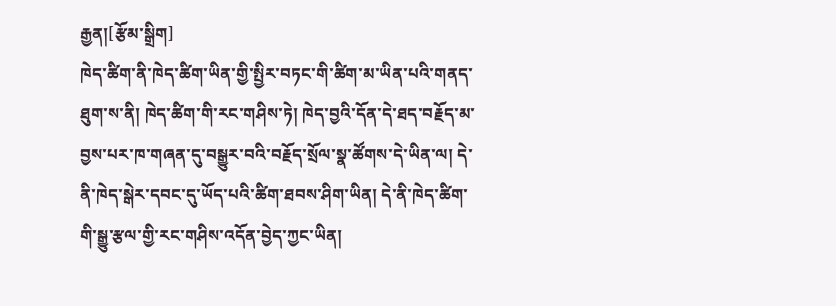རྒྱན།[རྩོམ་སྒྲིག]
ཁེད་ཚིག་ནི་ཁེད་ཚིག་ཡིན་གྱི་སྤྱིར་བཏང་གི་ཚིག་མ་ཡིན་པའི་གནད་ཐུག་ས་ནི། ཁེད་ཚིག་གི་རང་གཤིས་ཏེ། ཁེད་བྱའི་དོན་དེ་ཐད་བརྗོད་མ་བྱས་པར་ཁ་གཞན་དུ་བསྒྱུར་བའི་བརྗོད་སྲོལ་སྣ་ཚོགས་དེ་ཡིན་ལ། དེ་ནི་ཁེད་སྒེར་དབང་དུ་ཡོད་པའི་ཚིག་ཐབས་ཤིག་ཡིན། དེ་ནི་ཁེད་ཚིག་གི་སྒྱུ་རྩལ་གྱི་རང་གཤིས་འདོན་བྱེད་ཀྱང་ཡིན།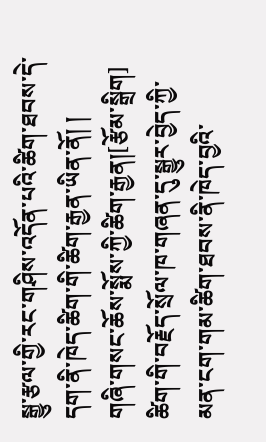སྒྱུ་རྩལ་གྱི་རང་གཤིས་འདོན་པའི་ཚིག་ཐབས་དེ་དག་ནི་ཁེད་ཚིག་གི་ཚིག་རྒྱན་ཡིན་ནོ། །
གཞི་གསང་ཆོས་སྨོས་ཀྱི་ཚིག་རྒྱན།[རྩོམ་སྒྲིག]
ཚིག་གི་བརྗོད་སྲོལ་ཁ་གཞན་དུ་སྒྱུར་བྱེད་ཀྱི་མན་ངག་གམ་ཚིག་ཐབས་ནི་ཁེད་བྱའི་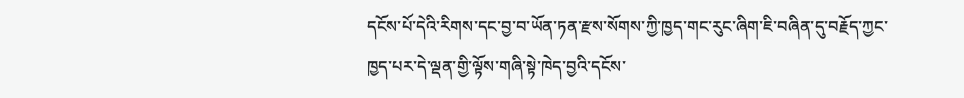དངོས་པོ་དེའི་རིགས་དང་བྱ་བ་ཡོན་ཏན་རྫས་སོགས་ཀྱི་ཁྱད་གང་རུང་ཞིག་ཇི་བཞིན་དུ་བརྗོད་ཀྱང་ཁྱད་པར་དེ་ལྡན་གྱི་ལྟོས་གཞི་སྟེ་ཁེད་བྱའི་དངོས་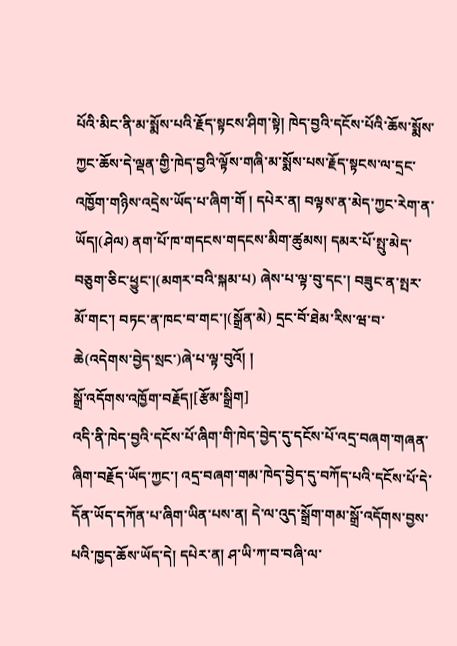པོའི་མིང་ནི་མ་སྨོས་པའི་རྗོད་སྟངས་ཤིག་སྟེ། ཁེད་བྱའི་དངོས་པོའི་ཆོས་སྨོས་ཀྱང་ཆོས་དེ་ལྡན་གྱི་ཁེད་བྱའི་ལྟོས་གཞི་མ་སྨོས་པས་རྗོད་སྟངས་ལ་དྲང་འཁྱོག་གཉིས་འདྲེས་ཡོད་པ་ཞིག་གོ ། དཔེར་ན། བལྟས་ན་མེད་ཀྱང་རེག་ན་ཡོད།(ཤེལ) ནག་པོ་ཁ་གདངས་གདངས་མིག་ཚུམས། དམར་པོ་སྤུ་མེད་བཅུག་ཅིང་ཕྱུང་།(མགར་བའི་སྐམ་པ) ཞེས་པ་ལྟ་བུ་དང་། བཟུང་ན་སྤར་མོ་གང་། བཏང་ན་ཁང་བ་གང་།(སྒྲོན་མེ) དྲང་བོ་ཐེམ་རིས་ཝ་བ་ཆེ(འདེགས་བྱེད་སྲང་)ཞེ་པ་ལྟ་བུའོ། །
སྒྲོ་འདོགས་འཁྱོག་བརྗོད།[རྩོམ་སྒྲིག]
འདི་ནི་ཁེད་བྱའི་དངོས་པོ་ཞིག་གི་ཁེད་བྱེད་དུ་དངོས་པོ་འདྲ་བཞག་གཞན་ཞིག་བརྗོད་ཡོད་ཀྱང་། འདྲ་བཞག་གམ་ཁེད་བྱེད་དུ་བཀོད་པའི་དངོས་པོ་དེ་དོན་ཡོད་དཀོན་པ་ཞིག་ཡིན་པས་ན། དེ་ལ་འུད་སྒྲོག་གམ་སྒྲོ་འདོགས་བྱས་པའི་ཁྱད་ཆོས་ཡོད་དེ། དཔེར་ན། ཤ་ཡི་ཀ་བ་བཞི་ལ་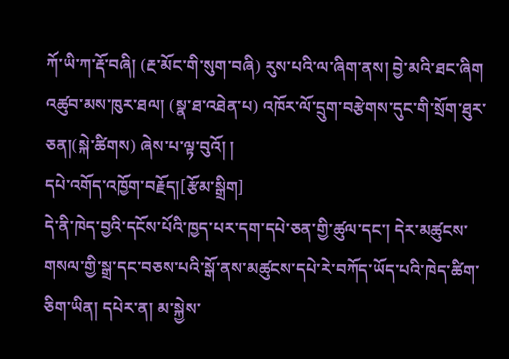ཀོ་ཡི་ཀ་རྡོ་བཞི། (རྔ་མོང་གི་སུག་བཞི) རུས་པའི་ལ་ཞིག་ནས། བྱེ་མའི་ཐང་ཞིག འཚུབ་མས་ཁུར་ཐལ། (སྣ་ཐ་འཐེན་པ) འཁོར་ལོ་དྲུག་བརྩེགས་དུང་གི་སྲོག་ཐུར་ཅན།(སྐེ་ཚིགས) ཞེས་པ་ལྟ་བུའོ། །
དཔེ་འགོད་འཁྱོག་བརྗོད།[རྩོམ་སྒྲིག]
དེ་ནི་ཁེད་བྱའི་དངོས་པོའི་ཁྱད་པར་དག་དཔེ་ཅན་གྱི་ཚུལ་དང་། དེར་མཚུངས་གསལ་གྱི་སྒྲ་དང་བཅས་པའི་སྒོ་ནས་མཚུངས་དཔེ་རེ་བཀོད་ཡོད་པའི་ཁེད་ཚིག་ཅིག་ཡིན། དཔེར་ན། མ་སྐྱེས་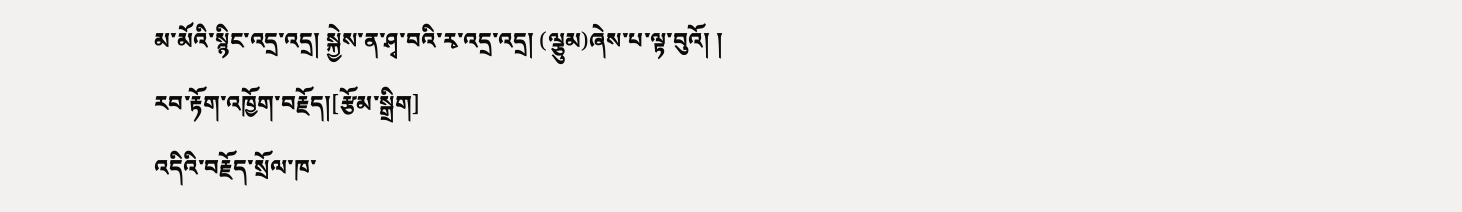མ་མོའི་སྙིང་འདྲ་འདྲ། སྐྱེས་ན་ཤྭ་བའི་རྭ་འདྲ་འདྲ། (ལྕུམ)ཞེས་པ་ལྟ་བུའོ། །
རབ་རྟོག་འཁྱོག་བརྗོད།[རྩོམ་སྒྲིག]
འདིའི་བརྗོད་སྲོལ་ཁ་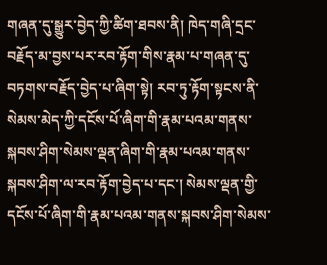གཞན་དུ་སྒྱུར་བྱེད་ཀྱི་ཚིག་ཐབས་ནི། ཁེད་གཞི་དྲང་བརྗོད་མ་བྱས་པར་རབ་རྟོག་གིས་རྣམ་པ་གཞན་དུ་བཏགས་བརྗོད་བྱེད་པ་ཞིག་སྟེ། རབ་ཏུ་རྟོག་སྟངས་ནི་སེམས་མེད་ཀྱི་དངོས་པོ་ཞིག་གི་རྣམ་པའམ་གནས་སྐབས་ཤིག་སེམས་ལྡན་ཞིག་གི་རྣམ་པའམ་གནས་སྐབས་ཤིག་ལ་རབ་རྟོག་བྱེད་པ་དང་། སེམས་ལྡན་གྱི་དངོས་པོ་ཞིག་གི་རྣམ་པའམ་གནས་སྐབས་ཤིག་སེམས་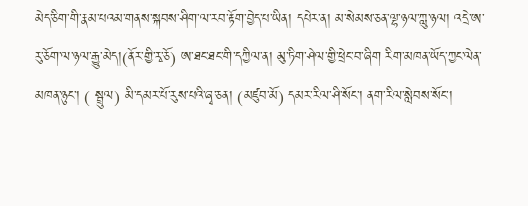མེད་ཅིག་གི་རྣམ་པའམ་གནས་སྐབས་ཤིག་ལ་རབ་རྟོག་བྱེད་པ་ཡིན། དཔེར་ན། མ་སེམས་ཅན་ལྷ་ཉལ་ཀླུ་ཉལ། འདྲེ་ཨ་རུ་ཅོག་ལ་ཉལ་རྒྱུ་མེད།(ནོར་གྱི་རྭ་ཅོ) ཨ་ཐང་ཐང་གི་དཀྱིལ་ན། མུ་ཏིག་ཤེལ་གྱི་ཕྲེང་བ་ཞིག རིག་མཁན་ཡོད་ཀྱང་ལེན་མཁན་ཉུང་། ( སྦྲུལ) མི་དམར་པོ་རུས་པའི་ཞྭ་ཅན། (མཛུབ་མོ) དམར་རིལ་ཤི་སོང་། ནག་རིལ་སླེབས་སོང་།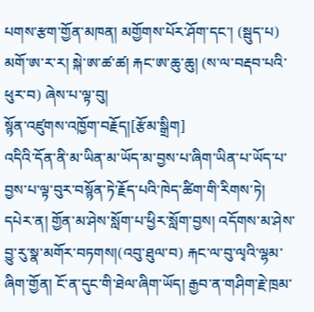པགས་རྩག་གྱོན་མཁན། མགྱོགས་པོར་ཤོག་དང་། (སྦུད་པ) མགོ་ཨ་ར་ར། སྐེ་ཨ་ཚ་ཚ། རྐང་ཨ་ཆུ་ཆུ། (ས་ལ་བརྡབ་པའི་ཕུར་བ) ཞེས་པ་ལྟ་བུ།
སྙོན་འཛུགས་འཁྱོག་བརྗོད།[རྩོམ་སྒྲིག]
འདིའི་དོན་ནི་མ་ཡིན་མ་ཡོད་མ་བྱས་པ་ཞིག་ཡིན་པ་ཡོད་པ་བྱས་པ་ལྟ་བུར་བསྙོན་ཏེ་རྗོད་པའི་ཁེད་ཚིག་གི་རིགས་ཏེ། དཔེར་ན། གྱོན་མ་ཤེས་སློག་པ་ཕྱིར་སློག་བྱས། འདོགས་མ་ཤེས་བྱུ་རུ་སྣ་མགོར་བཏགས།(འབུ་ཐུལ་བ) རྐང་ལ་བུ་ལྭའི་ལྷམ་ཞིག་གྱོན། ངོ་ན་དུང་གི་ཐེལ་ཞིག་ཡོད། རྒྱབ་ན་གཤིག་རྗེ་ཁྲམ་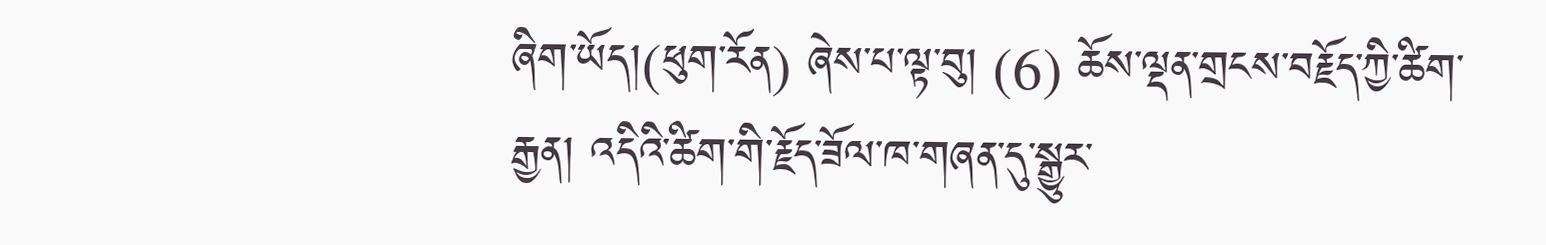ཞིག་ཡོད།(ཕུག་རོན) ཞེས་པ་ལྟ་བུ། (6) ཆོས་ལྡན་གྲངས་བརྗོད་ཀྱི་ཚིག་རྒྱན། འདིའི་ཚིག་གི་རྗོད་ཟོལ་ཁ་གཞན་དུ་སྒྱུར་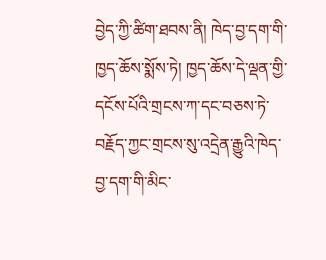བྱེད་ཀྱི་ཚིག་ཐབས་ནི། ཁེད་བྱ་དག་གི་ཁྱད་ཆོས་སྨོས་ཏེ། ཁྱད་ཆོས་དེ་ལྡན་གྱི་དངོས་པོའི་གྲངས་ཀ་དང་བཅས་ཏེ་བརྗོད་ཀྱང་གྲངས་སུ་འདྲེན་རྒྱུའི་ཁེད་བྱ་དག་གི་མིང་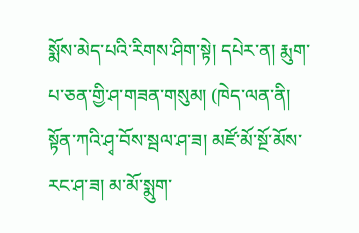སྨོས་མེད་པའི་རིགས་ཤིག་སྟེ། དཔེར་ན། རྨུག་པ་ཅན་གྱི་ཤ་གཟན་གསུམ། (ཁེད་ལན་ནི། སྟོན་ཀའི་ཤྭ་བོས་སྦལ་ཤ་ཟ། མཛོ་མོ་སྔོ་མོས་རང་ཤ་ཟ། མ་མོ་སྨུག་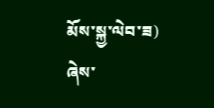མོས་སྐྱ་ལེབ་ཟ) ཞེས་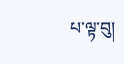པ་ལྟ་བུ།